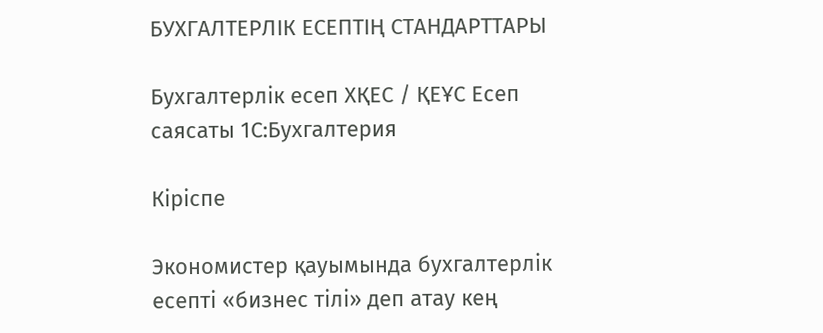БУХГАЛТЕРЛІК ЕСЕПТІҢ СТАНДАРТТАРЫ

Бухгалтерлік есеп ХҚЕС / ҚЕҰС Есеп саясаты 1С:Бухгалтерия

Кіріспе

Экономистер қауымында бухгалтерлік есепті «бизнес тілі» деп атау кең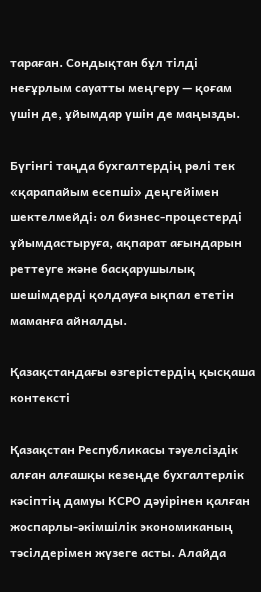тараған. Сондықтан бұл тілді неғұрлым сауатты меңгеру — қоғам үшін де, ұйымдар үшін де маңызды.

Бүгінгі таңда бухгалтердің рөлі тек «қарапайым есепші» деңгейімен шектелмейді: ол бизнес-процестерді ұйымдастыруға, ақпарат ағындарын реттеуге және басқарушылық шешімдерді қолдауға ықпал ететін маманға айналды.

Қазақстандағы өзгерістердің қысқаша контексті

Қазақстан Республикасы тәуелсіздік алған алғашқы кезеңде бухгалтерлік кәсіптің дамуы КСРО дәуірінен қалған жоспарлы-әкімшілік экономиканың тәсілдерімен жүзеге асты. Алайда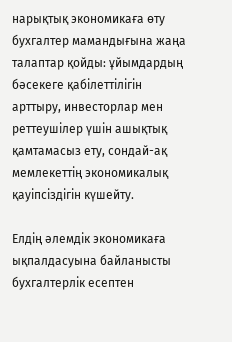нарықтық экономикаға өту бухгалтер мамандығына жаңа талаптар қойды: ұйымдардың бәсекеге қабілеттілігін арттыру, инвесторлар мен реттеушілер үшін ашықтық қамтамасыз ету, сондай-ақ мемлекеттің экономикалық қауіпсіздігін күшейту.

Елдің әлемдік экономикаға ықпалдасуына байланысты бухгалтерлік есептен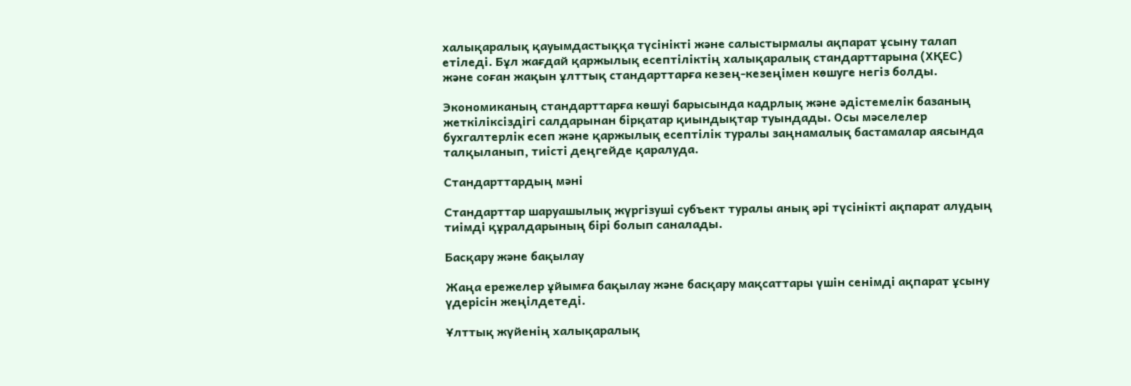халықаралық қауымдастыққа түсінікті және салыстырмалы ақпарат ұсыну талап етіледі. Бұл жағдай қаржылық есептіліктің халықаралық стандарттарына (ХҚЕС) және соған жақын ұлттық стандарттарға кезең-кезеңімен көшуге негіз болды.

Экономиканың стандарттарға көшуі барысында кадрлық және әдістемелік базаның жеткіліксіздігі салдарынан бірқатар қиындықтар туындады. Осы мәселелер бухгалтерлік есеп және қаржылық есептілік туралы заңнамалық бастамалар аясында талқыланып, тиісті деңгейде қаралуда.

Стандарттардың мәні

Стандарттар шаруашылық жүргізуші субъект туралы анық әрі түсінікті ақпарат алудың тиімді құралдарының бірі болып саналады.

Басқару және бақылау

Жаңа ережелер ұйымға бақылау және басқару мақсаттары үшін сенімді ақпарат ұсыну үдерісін жеңілдетеді.

Ұлттық жүйенің халықаралық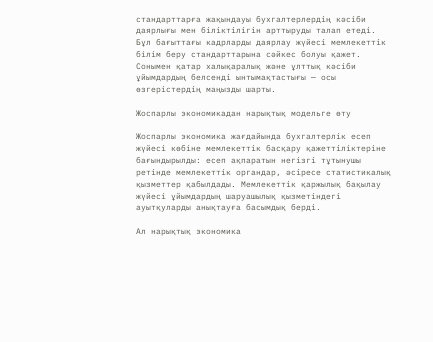стандарттарға жақындауы бухгалтерлердің кәсіби даярлығы мен біліктілігін арттыруды талап етеді. Бұл бағыттағы кадрларды даярлау жүйесі мемлекеттік білім беру стандарттарына сәйкес болуы қажет. Сонымен қатар халықаралық және ұлттық кәсіби ұйымдардың белсенді ынтымақтастығы — осы өзгерістердің маңызды шарты.

Жоспарлы экономикадан нарықтық модельге өту

Жоспарлы экономика жағдайында бухгалтерлік есеп жүйесі көбіне мемлекеттік басқару қажеттіліктеріне бағындырылды: есеп ақпаратын негізгі тұтынушы ретінде мемлекеттік органдар, әсіресе статистикалық қызметтер қабылдады. Мемлекеттік қаржылық бақылау жүйесі ұйымдардың шаруашылық қызметіндегі ауытқуларды анықтауға басымдық берді.

Ал нарықтық экономика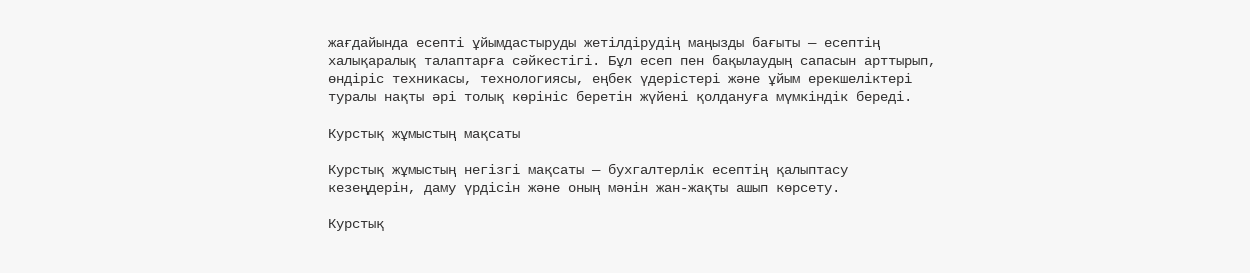жағдайында есепті ұйымдастыруды жетілдірудің маңызды бағыты — есептің халықаралық талаптарға сәйкестігі. Бұл есеп пен бақылаудың сапасын арттырып, өндіріс техникасы, технологиясы, еңбек үдерістері және ұйым ерекшеліктері туралы нақты әрі толық көрініс беретін жүйені қолдануға мүмкіндік береді.

Курстық жұмыстың мақсаты

Курстық жұмыстың негізгі мақсаты — бухгалтерлік есептің қалыптасу кезеңдерін, даму үрдісін және оның мәнін жан-жақты ашып көрсету.

Курстық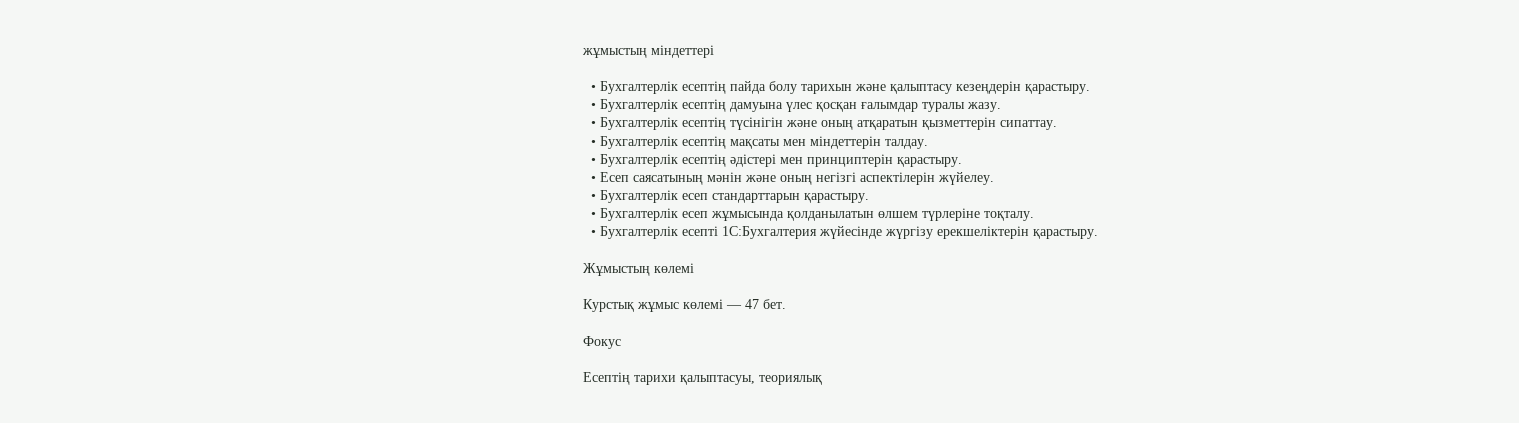жұмыстың міндеттері

  • Бухгалтерлік есептің пайда болу тарихын және қалыптасу кезеңдерін қарастыру.
  • Бухгалтерлік есептің дамуына үлес қосқан ғалымдар туралы жазу.
  • Бухгалтерлік есептің түсінігін және оның атқаратын қызметтерін сипаттау.
  • Бухгалтерлік есептің мақсаты мен міндеттерін талдау.
  • Бухгалтерлік есептің әдістері мен принциптерін қарастыру.
  • Есеп саясатының мәнін және оның негізгі аспектілерін жүйелеу.
  • Бухгалтерлік есеп стандарттарын қарастыру.
  • Бухгалтерлік есеп жұмысында қолданылатын өлшем түрлеріне тоқталу.
  • Бухгалтерлік есепті 1С:Бухгалтерия жүйесінде жүргізу ерекшеліктерін қарастыру.

Жұмыстың көлемі

Курстық жұмыс көлемі — 47 бет.

Фокус

Есептің тарихи қалыптасуы, теориялық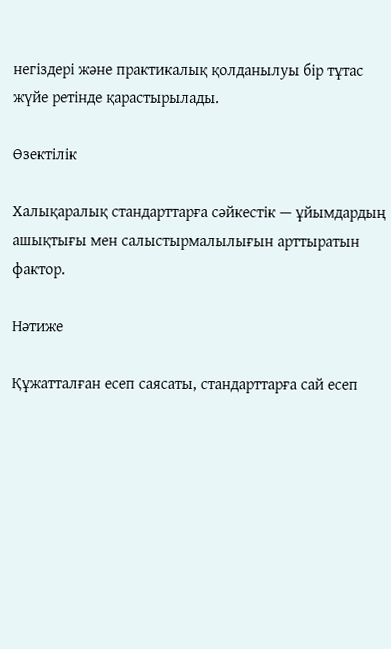негіздері және практикалық қолданылуы бір тұтас жүйе ретінде қарастырылады.

Өзектілік

Халықаралық стандарттарға сәйкестік — ұйымдардың ашықтығы мен салыстырмалылығын арттыратын фактор.

Нәтиже

Құжатталған есеп саясаты, стандарттарға сай есеп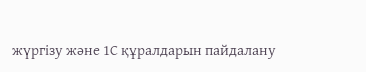жүргізу және 1С құралдарын пайдалану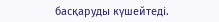басқаруды күшейтеді.